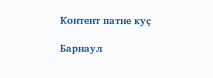Контент патне куҫ

Барнаул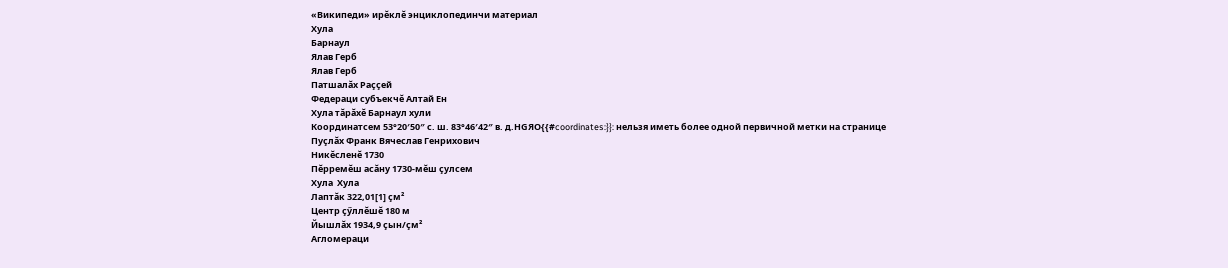«Википеди» ирĕклĕ энциклопединчи материал
Хула
Барнаул
Ялав Герб
Ялав Герб
Патшалăх Раççей
Федераци субъекчĕ Алтай Ен
Хула тăрăхĕ Барнаул хули
Координатсем 53°20′50″ с. ш. 83°46′42″ в. д.HGЯO{{#coordinates:}}: нельзя иметь более одной первичной метки на странице
Пуçлăх Франк Вячеслав Генрихович
Никĕсленĕ 1730
Пĕрремĕш асăну 1730-мĕш çулсем
Хула  Хула
Лаптăк 322,01[1] çм²
Центр çӳллĕшĕ 180 м
Йышлăх 1934,9 çын/çм²
Агломераци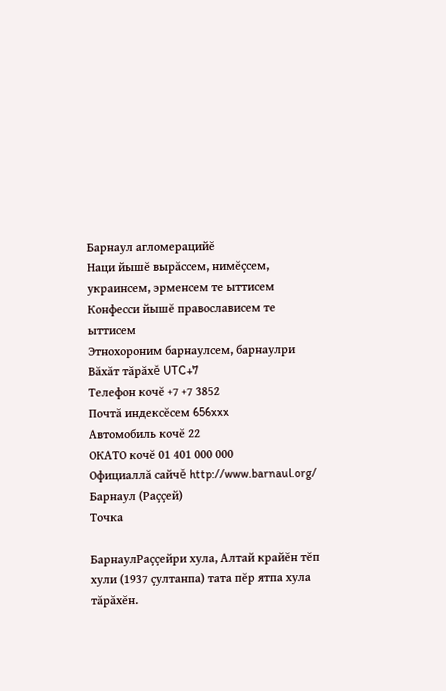Барнаул агломерацийĕ
Наци йышĕ вырăссем, нимĕçсем, украинсем, эрменсем те ыттисем
Конфесси йышĕ православисем те ыттисем
Этнохороним барнаулсем, барнаулри
Вăхăт тăрăхĕ UTC+7
Телефон кочĕ +7 +7 3852
Почтă индексĕсем 656xxx
Автомобиль кочĕ 22
ОКАТО кочĕ 01 401 000 000
Официаллă сайчĕ http://www.barnaul.org/
Барнаул (Раççей)
Точка

БарнаулРаççейри хула, Алтай крайĕн тĕп хули (1937 çултанпа) тата пĕр ятпа хула тăрăхĕн.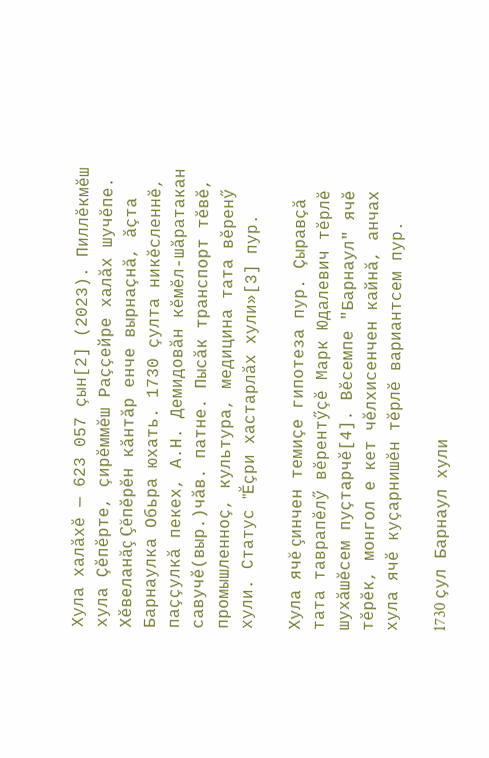Хула халăхĕ — 623 057 çын[2] (2023). Пиллĕкмĕш хула Çĕпĕрте, çирĕммĕш Раççейре халăх шучĕпе. Хĕвеланăç Çĕпĕрĕн кăнтăр енче вырнаçнă, ăçта Барнаулка Обьра юхать. 1730 çулта никĕсленнĕ, паççулкă пекех, А.Н. Демидовăн кĕмĕл-шăратакан савучĕ(выр.)чăв. патне. Пысăк транспорт тĕвĕ, промышленноç, культура, медицина тата вĕренӳ хули. Статус "Ĕçри хастарлăх хули»[3] пур.

Хула ячĕ çинчен темиçе гипотеза пур. Çыравçă тата таврапĕлӳ вĕрентӳçĕ Марк Юдалевич тĕрлĕ шухăшĕсем пуçтарчĕ[4]. Вĕсемпе "Барнаул" ячĕ тĕрĕк, монгол е кет чĕлхисенчен кайнă, анчах хула ячĕ куçарнишĕн тĕрлĕ вариантсем пур.

1730 çул Барнаул хули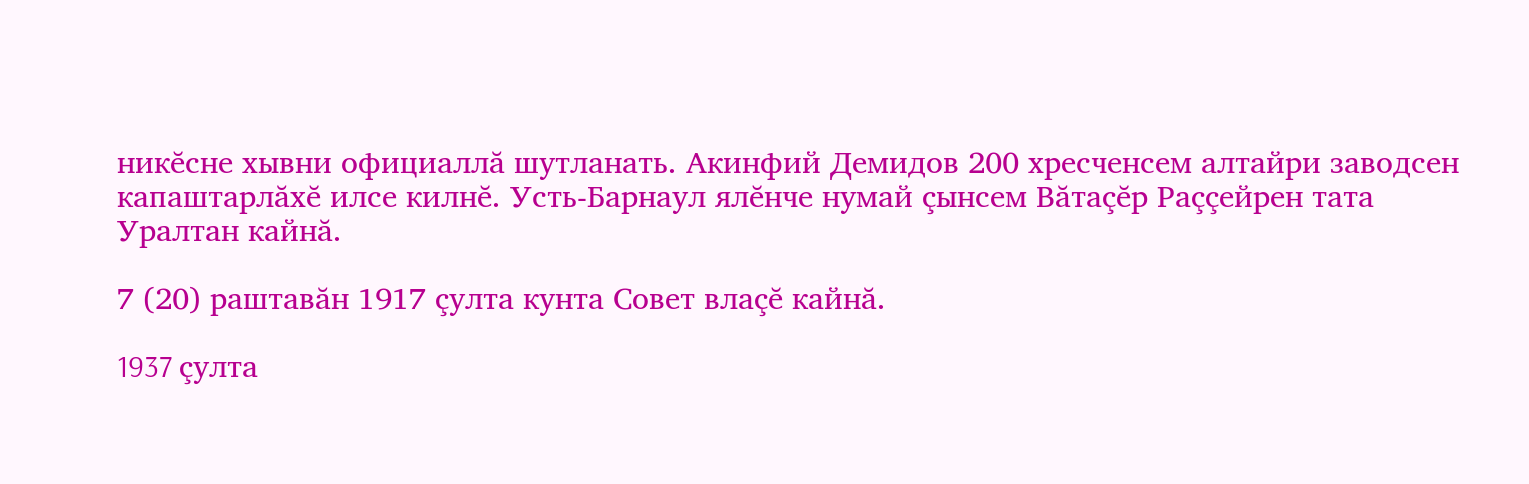никĕсне хывни официаллă шутланать. Акинфий Демидов 200 хресченсем алтайри заводсен капаштарлăхĕ илсе килнĕ. Усть-Барнаул ялĕнче нумай çынсем Вăтаçĕр Раççейрен тата Уралтан кайнă.

7 (20) раштавăн 1917 çулта кунта Совет влаçĕ кайнă.

1937 çулта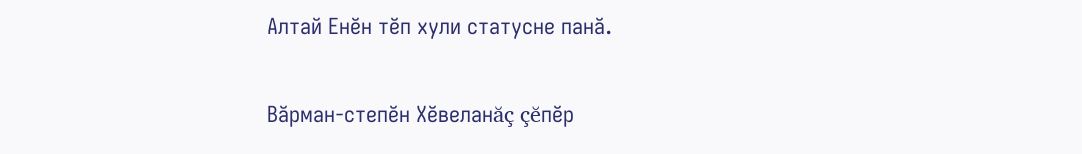Алтай Енĕн тĕп хули статусне панă.

Вăрман-степĕн Хĕвеланăç çĕпĕр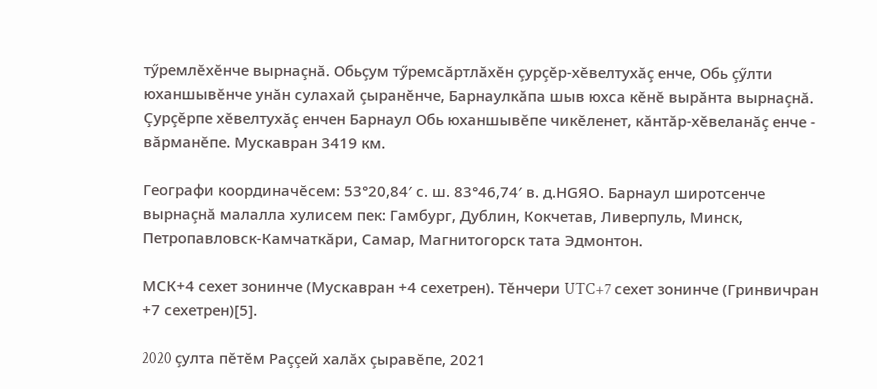тӳремлĕхĕнче вырнаçнă. Обьçум тӳремсăртлăхĕн çурçĕр-хĕвелтухăç енче, Обь çӳлти юханшывĕнче унăн сулахай çыранĕнче, Барнаулкăпа шыв юхса кĕнĕ вырăнта вырнаçнă. Çурçĕрпе хĕвелтухăç енчен Барнаул Обь юханшывĕпе чикĕленет, кăнтăр-хĕвеланăç енче - вăрманĕпе. Мускавран 3419 км.

Географи координачĕсем: 53°20,84′ с. ш. 83°46,74′ в. д.HGЯO. Барнаул широтсенче вырнаçнă малалла хулисем пек: Гамбург, Дублин, Кокчетав, Ливерпуль, Минск, Петропавловск-Камчаткăри, Самар, Магнитогорск тата Эдмонтон.

МСК+4 сехет зонинче (Мускавран +4 сехетрен). Тĕнчери UTC+7 сехет зонинче (Гринвичран +7 сехетрен)[5].

2020 çулта пĕтĕм Раççей халăх çыравĕпе, 2021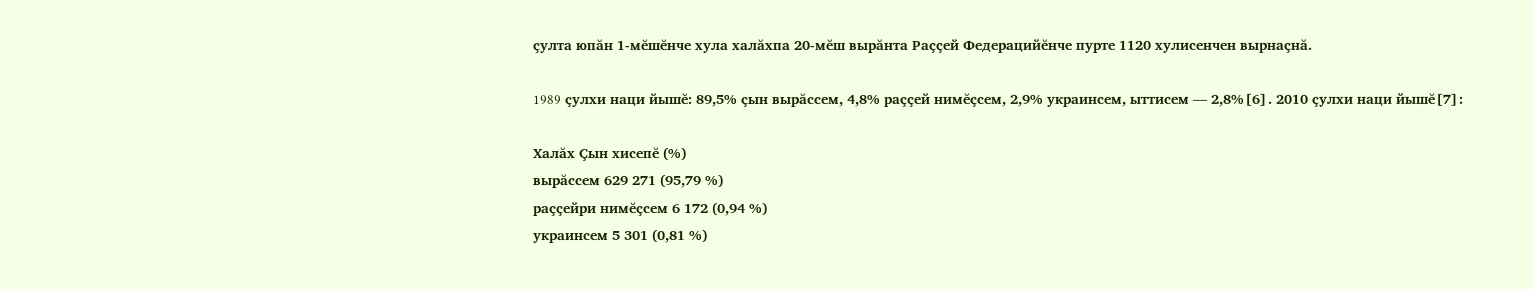çулта юпăн 1-мĕшĕнче хула халăхпа 20-мĕш вырăнта Раççей Федерацийĕнче пурте 1120 хулисенчен вырнаçнă.

1989 çулхи наци йышĕ: 89,5% çын вырăссем, 4,8% раççей нимĕçсем, 2,9% украинсем, ыттисем — 2,8%[6]. 2010 çулхи наци йышĕ[7]:

Халăх Çын хисепĕ (%)
вырăссем 629 271 (95,79 %)
раççейри нимĕçсем 6 172 (0,94 %)
украинсем 5 301 (0,81 %)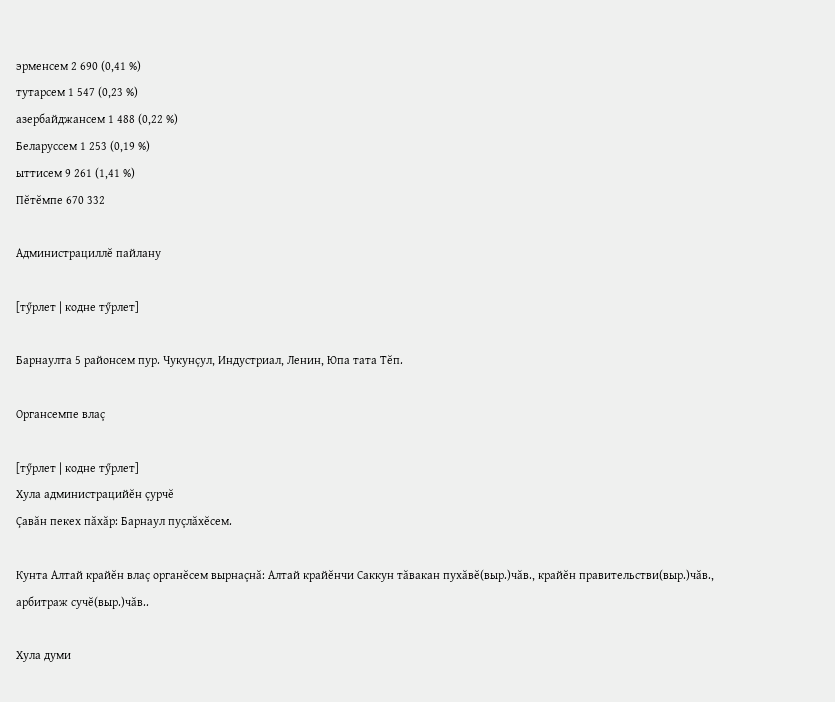эрменсем 2 690 (0,41 %)
тутарсем 1 547 (0,23 %)
азербайджансем 1 488 (0,22 %)
Беларуссем 1 253 (0,19 %)
ыттисем 9 261 (1,41 %)
Пĕтĕмпе 670 332

Администрациллĕ пайлану

[тӳрлет | кодне тӳрлет]

Барнаулта 5 районсем пур. Чукунçул, Индустриал, Ленин, Юпа тата Тĕп.

Органсемпе влаç

[тӳрлет | кодне тӳрлет]
Хула администрацийĕн çурчĕ
Çавăн пекех пăхăр: Барнаул пуçлăхĕсем.

Кунта Алтай крайĕн влаç органĕсем вырнаçнă: Алтай крайĕнчи Саккун тăвакан пухăвĕ(выр.)чăв., крайĕн правительстви(выр.)чăв., арбитраж сучĕ(выр.)чăв..

Хула думи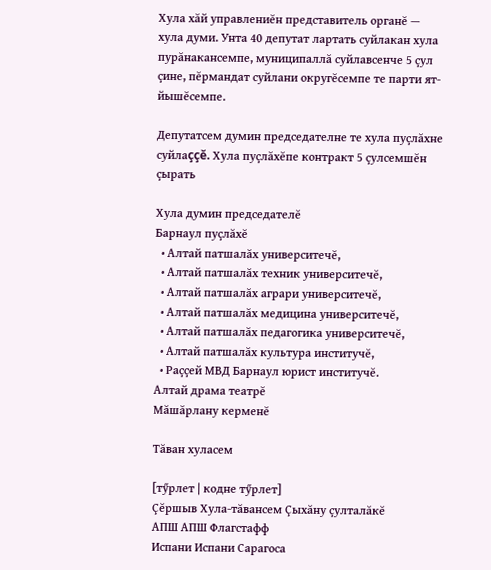Хула хăй управлениĕн представитель органĕ — хула думи. Унта 40 депутат лартать суйлакан хула пурăнакансемпе, муниципаллă суйлавсенче 5 çул çине, пĕрмандат суйлани округĕсемпе те парти ят-йышĕсемпе.

Депутатсем думин председателне те хула пуçлăхне суйлаççĕ. Хула пуçлăхĕпе контракт 5 çулсемшĕн çырать

Хула думин председателĕ
Барнаул пуçлăхĕ
  • Алтай патшалăх университечĕ,
  • Алтай патшалăх техник университечĕ,
  • Алтай патшалăх аграри университечĕ,
  • Алтай патшалăх медицина университечĕ,
  • Алтай патшалăх педагогика университечĕ,
  • Алтай патшалăх культура институчĕ,
  • Раççей МВД Барнаул юрист институчĕ.
Алтай драма театрĕ
Мăшăрлану керменĕ

Тăван хуласем

[тӳрлет | кодне тӳрлет]
Çĕршыв Хула-тăвансем Çыхăну çулталăкĕ
АПШ АПШ Флагстафф
Испани Испани Сарагоса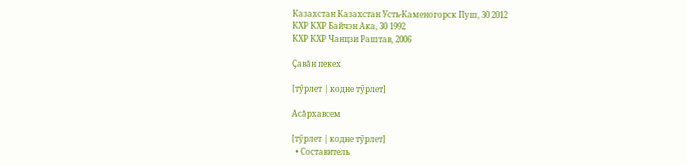Казахстан Казахстан Усть-Каменогорск Пуш, 30 2012
КХР КХР Байчэн Ака, 30 1992
КХР КХР Чанцзи Раштав, 2006

Çавăн пекех

[тӳрлет | кодне тӳрлет]

Асăрхавсем

[тӳрлет | кодне тӳрлет]
  • Составитель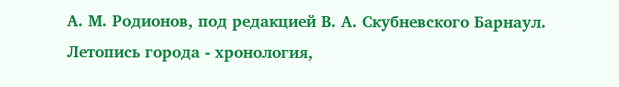А. М. Родионов, под редакцией В. А. Скубневского Барнаул. Летопись города - хронология,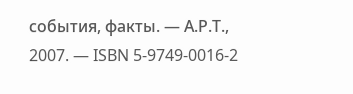события, факты. — А.Р.Т., 2007. — ISBN 5-9749-0016-2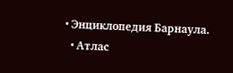• Энциклопедия Барнаула.
  • Атлас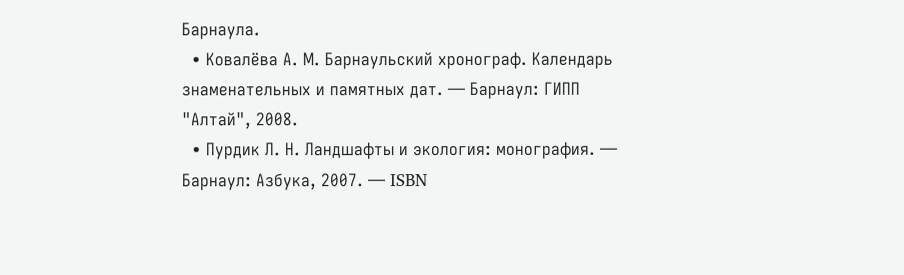Барнаула.
  • Ковалёва А. М. Барнаульский хронограф. Календарь знаменательных и памятных дат. — Барнаул: ГИПП "Алтай", 2008.
  • Пурдик Л. Н. Ландшафты и экология: монография. — Барнаул: Азбука, 2007. — ISBN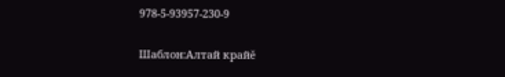978-5-93957-230-9

Шаблон:Алтай крайĕ